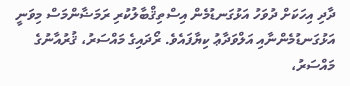ދާދި އިހަކަށް ދުވަހު އަޅުގަނޑުމެން އިސްތިޤްބާލުކުރި ރަމަޟާންމަސް މިވަނީ އަޅުގަނޑުމެންނާއި އަލްވަދާޢު ކިޔާފައެވެ. ރޯދައިގެ މައްސަރު، ޤުރުއާނުގެ މައްސަރު،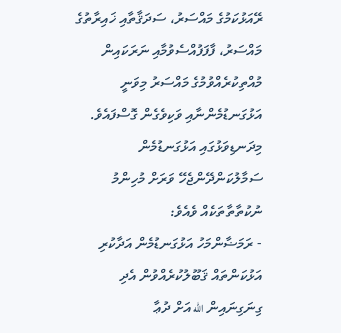ރޭއަޅުކަމުގެ މައްސަރު، ސަދަޤާތާއި ޚައިރާތުގެ މައްސަރު، ފާފަފުއްސެވުމާއި ނަރަކައިން މުއްތިކުރެއްވުމުގެ މައްސަރު މިވަނީ އަޅުގަނޑުމެންނާއި ވަކިވެގެން ގޮސްފައެވެ. މިދަނޑިވަޅުގައި އަޅުގަނޑުމެން ސަމާލުކަންދޭންޖެހޭ ވަރަށް މުހިންމު ނުކުތާތާތަކެއް ވެއެވެ:
- ރަމަޟާންމަހު އަޅުގަނޑުމެން އަދާކުރި އަޅުކަންތައް ޤަބޫލުކުރެއްވުން އެދި ގިނަގިނައިން الله އަށް ދުޢާ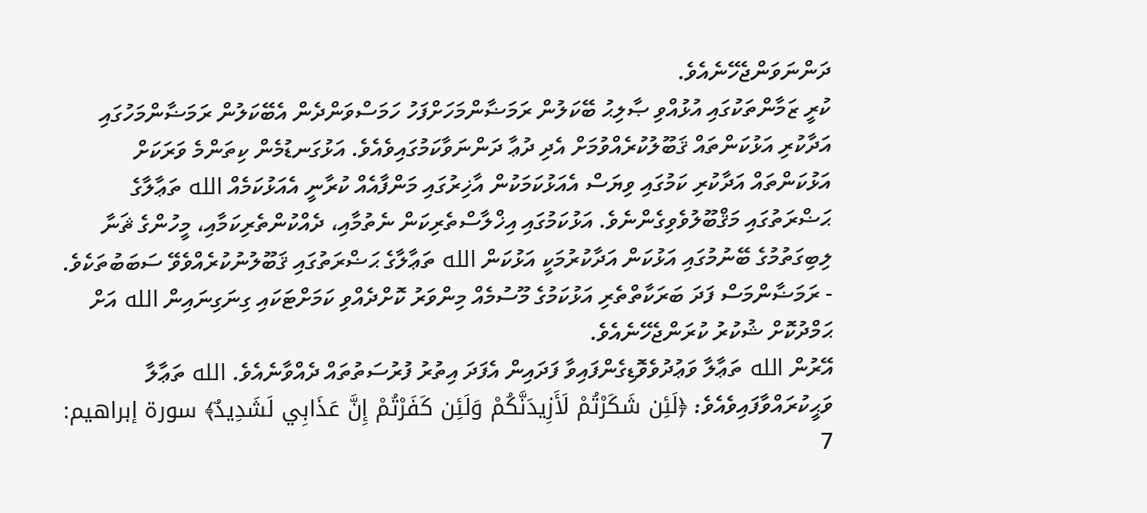ދަންނަވަންޖެހޭނެއެވެ.
ކުރީ ޒަމާންތަކުގައި އުޅުއްވި ޞާލިޙު ބޭކަލުން ރަމަޟާންމަހަށްފަހު ހަމަސްވަންދެން އެބޭކަލުން ރަމަޟާންމަހުގައި އަދާކުރި އަޅުކަންތައް ޤަބޫލުކުރެއްވުމަށް އެދި ދުޢާ ދަންނަވާކަމުގައިވެއެވެ. އަޅުގަނޑުމެން ކިތަންމެ ވަރަކަށް އަޅުކަންތައް އަދާކުރި ކަމުގައި ވިޔަސް އެއަޅުކަމަކުން އާޚިރުގައި މަންފާއެއް ކުރާނީ އެއަޅުކަމެއް الله ތަޢާލާގެ ޙަޟްރަތުގައި މަޤްބޫލުވެވިގެންނެވެ. އަޅުކަމުގައި އިޚްލާސްތެރިކަން ނެތުމާއި، ދެއްކުންތެރިކަމާއި، މީހުންގެ ޘަނާ ލިބިގަތުމުގެ ބޭނުމުގައި އަޅުކަން އަދާކުރުމަކީ އަޅުކަން الله ތަޢާލާގެ ޙަޟްރަތުގައި ޤަބޫލުނުކުރެއްވެވޭ ސަބަބުތަކެވެ.
- ރަމަޟާންމަސް ފަދަ ބަރަކާތްތެރި އަޅުކަމުގެ މޫސުމެއް މިންވަރު ކޮށްދެއްވި ކަމަށްޓަކައި ގިނަގިނައިން الله އަށް ޙަމްދުކޮށް ޝުކުރު ކުރަންޖެހޭނެއެވެ.
އޭރުން الله ތަޢާލާ ވަޢުދުވެވޮޑިގެންފައިވާ ފަދައިން އެފަދަ އިތުރު ފުރުސަތުތައް ދެއްވާނެއެވެ. الله ތަޢާލާ ވަޙީކުރައްވާފައިވެއެވެ: ﴿لَئِن شَكَرْتُمْ لَأَزِيدَنَّكُمْ وَلَئِن كَفَرْتُمْ إِنَّ عَذَابِي لَشَدِيدٌ﴾ سورة إبراهيم: 7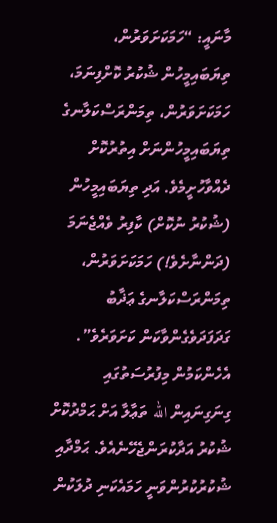މާނައީ: “ހަމަކަށަވަރުން، ތިޔަބައިމީހުން ޝުކުރު ކޮށްފިނަމަ، ހަމަކަށަވަރުން، ތިމަންރަސްކަލާނގެ ތިޔަބައިމީހުންނަށް އިތުރުކޮށް ދެއްވާހުށީމެވެ. އަދި ތިޔަބައިމީހުން (ޝުކުރު ނުކޮށް) ކާފިރު ވެއްޖެނަމަ (ދަންނާށެވެ!) ހަމަކަށަވަރުން، ތިމަންރަސްކަލާނގެ ޢަޛާބު ގަދަފަދަވެގެންވާކަން ކަށަވަރެވެ”.
އެހެންކަމުން މިފުރުސަތުގައި ގިނަގިނައިން الله ތަޢާލާ އަށް ޙަމްދުކޮށް ޝުކުރު އަދާކުރަންޖެހޭނެއެވެ. ޙަމްދާއި ޝުކުރުކުރުންވަނީ ހަމައެކަނި ދުލަކުން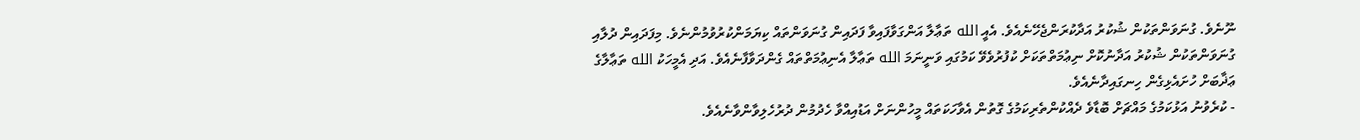ނޫނެވެ. ގުނަވަންތަކުން ޝުކުރު އަދާކުރަންޖެހޭނެއެވެ. އެއީ الله ތަޢާލާ އަންގަވާފައިވާ ފަދައިން ގުނަވަންތައް ކިޔަމަންކުރުވުމުންނެވެ. މިފަދައިން ދުލާއި ގުނަވަންތަކުން ޝުކުރު އަދާނުކޮށް ނިޢުމަތްތަކަށް ކުފުރުވެވޭ ކަމުގައި ވަނީނަމަ الله ތަޢާލާ އެނިޢުމަތްތައް ގެންދަވާފާނެއެވެ. އަދި އެމީހަކު الله ތަޢާލާގެ ޢަޛާބަށް ހުށައެޅިގެން ހިނގައިދާނެއެވެ.
- ކުރެވުނު އަޅުކަމުގެ މައްޗަށް ބޮޑާވެ ދެއްކުންތެރިކަމުގެ ގޮތުން އެވާހަކަތައް މީހުންނަށް އަޑުއިއްވާ ހެދުމުން ދުރުހެލިވާންވާނެއެވެ.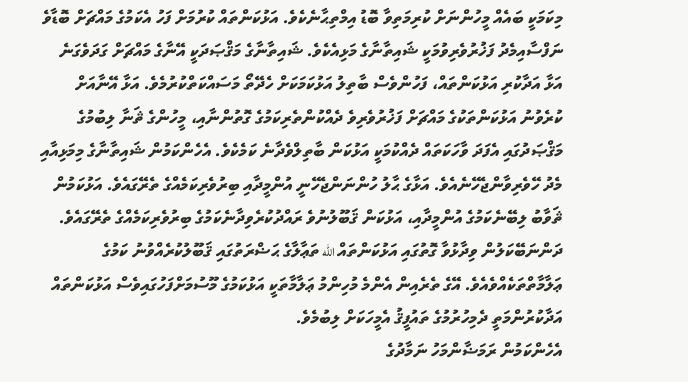މިކަމަކީ ބައެއް މީހުންނަށް ކުރިމަތިވާ ބޮޑު އިމްތިޙާނެކެވެ. އަޅުކަންތައް ކުރުމަށް ފަހު އެކަމުގެ މައްޗަށް ބޮޑާވެ ނަފްސާއިމެދު ފަޚުރުވެރިވުމަކީ ޝައިތާނާގެ މަޅިއެކެވެ. ޝައިތާނާގެ މަޤްޞަދަކީ އޭނާގެ މައްޗަށް ގަދަވެގަނެ އަޅާ އަދާކުރި އަޅުކަންތައް، ފަހުންވެސް ބާތިލު އަޅުކަމަކަށް ހެދޭތޯ މަސައްކަތްކުރުމެވެ. އަޅާ އޭނާއަށް ކުރެވުނު އަޅުކަންތަކުގެ މައްޗަށް ފަޚުރުވެރިވެ ދެއްކުންތެރިކަމުގެ ގޮތުންނާއި، މީހުންގެ ޘަނާ ލިބުމުގެ މަޤްޞަދުގައި އެފަދަ ވާހަކަތައް ދެއްކުމަކީ އަޅުކަން ބާތިލްވެދާނެ ކަމެކެވެ. އެހެންކަމުން ޝައިތާނާގެ މިމަޅިއާއި މެދު ހޭވެރިވާންޖެހޭނެއެވެ. އަޅާގެ ޙާލު ހުންނަންޖެހޭނީ އުންމީދާއި ބިރުވެރިކަމެއްގެ ތެރޭގައެވެ. އަޅުކަމުން ޘަވާބު ލިބޭނެކަމުގެ އުންމީދާއި، އަޅުކަން ޤަބޫލުނުވެ ރައްދުކުރެވިދާނެކަމުގެ ބިރުވެރިކަމެއްގެ ތެރޭގައެވެ. ދަންނަބޭކަލުން ވިދާޅުވާ ގޮތުގައި އަޅުކަންތައް الله ތަޢާލާގެ ޙަޟްރަތުގައި ޤަބޫލުކުރެއްވުނު ކަމުގެ ޢަލާމާތްތަކެއްވެއެވެ. އޭގެ ތެރެއިން އެންމެ މުހިންމު ޢަލާމާތަކީ އަޅުކަމުގެ މޫސުމަށްފަހުގައިވެސް އަޅުކަންތައް އަދާކުރުންމަތީ ދެމިހުރުމުގެ ތައުފީޤު އެމީހަކަށް ލިބުމެވެ.
އެހެންކަމުން ރަމަޟާންމަހު ނަމާދުގެ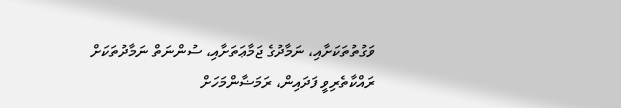ވަގުތުތަކަށާއި، ނަމާދުގެ ޖަމާޢަތަށާއި، ސުންނަތް ނަމާދުތަކަށް ރައްކާތެރިވީ ފަދައިން، ރަމަޟާންމަހަށް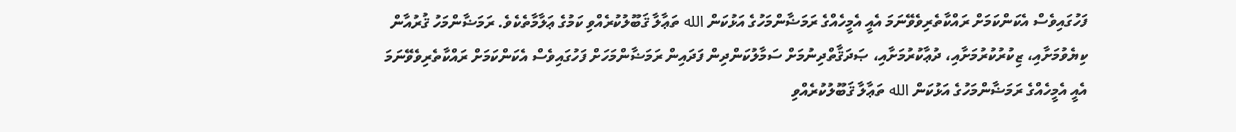ފަހުގައިވެސް އެކަންކަމަށް ރައްކާތެރިވެވޭނަމަ އެއީ އެމީހެއްގެ ރަމަޟާންމަހުގެ އަޅުކަން الله ތަޢާލާ ޤަބޫލުކުރެއްވި ކަމުގެ ޢަލާމާތެކެވެ. ރަމަޟާންމަހު ޤުރުއާން ކިޔެވުމަށާއި، ޒިކުރުކުރުމަށާއި، ދުޢާކުރުމަށާއި، ޞަދަޤާތްދިނުމަށް ސަމާލުކަންދިން ފަދައިން ރަމަޟާންމަހަށް ފަހުގައިވެސް އެކަންކަމަށް ރައްކާތެރިވެވޭނަމަ އެއީ އެމީހެއްގެ ރަމަޟާންމަހުގެ އަޅުކަން الله ތަޢާލާ ޤަބޫލުކުރެއްވި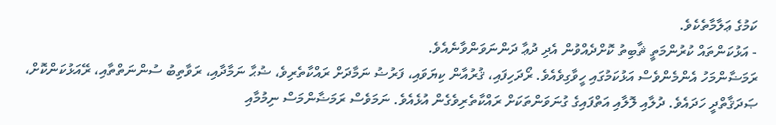ކަމުގެ ޢަލާމާތެކެވެ.
- އަޅުކަންތައް ކުރުންމަތީ ޘާބިތު ކޮށްދެއްވުން އެދި ދުޢާ ދަންނަވަންވާނެއެވެ.
ރަމަޟާންމަހު އެންމެންވެސް އަޅުކަމުގައި ހީވާގިވެއެވެ. ރޯދަހިފައި، ޤުރުއާން ކިޔަވައި، ފަރުޟު ނަމާދަށް ރައްކާތެރިވެ، ޟުޙާ ނަމާދާއި، ރަވާތިބު ސުންނަތްތާއި، ރޭއަޅުކަންކޮށް، ޞަދަޤާތްދީ ހަދައެވެ. ދުލާއި ލޮލާއި އަތްފައިގެ ގުނަވަންތަކަށް ރައްކާތެރިވެގެން އުޅެއެވެ. ނަމަވެސް ރަމަޟާންމަސް ނިމުމާއި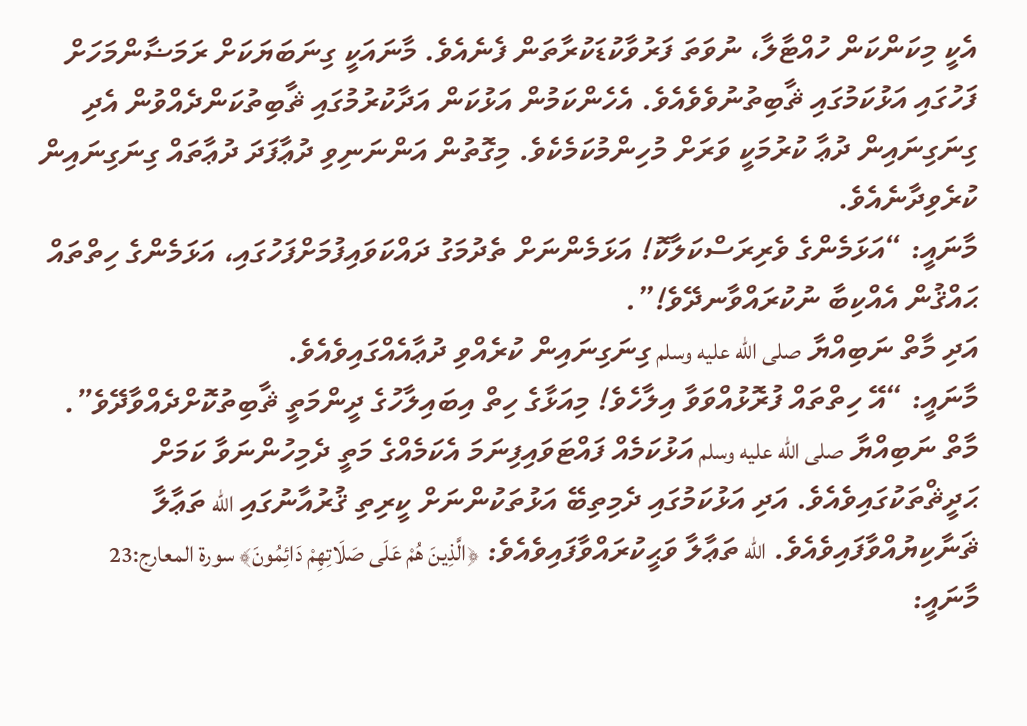އެކީ މިކަންކަން ހުއްޓާލާ، ނުވަތަ ފަރުވާކުޑަކުރާތަން ފެނެއެވެ. މާނައަކީ ގިނަބަޔަކަށް ރަމަޟާންމަހަށް ފަހުގައި އަޅުކަމުގައި ޘާބިތުނުވެވެއެވެ. އެހެންކަމުން އަޅުކަން އަދާކުރުމުގައި ޘާބިތުކަންދެއްވުން އެދި ގިނަގިނައިން ދުޢާ ކުރުމަކީ ވަރަށް މުހިންމުކަމެކެވެ. މިގޮތުން އަންނަނިވި ދުޢާފަދަ ދުޢާތައް ގިނަގިނައިން ކުރެވިދާނެއެވެ.
މާނައީ: “އަޅަމެންގެ ވެރިރަސްކަލާކޮ! އަޅަމެންނަށް ތެދުމަގު ދައްކަވައިފުމަށްފަހުގައި، އަޅަމެންގެ ހިތްތައް ޙައްޤުން އެއްކިބާ ނުކުރައްވާނދޭވެ!”.
އަދި މާތް ނަބިއްޔާ صلى الله عليه وسلم ގިނަގިނައިން ކުރެއްވި ދުޢާއެއްގައިވެއެވެ.
މާނައީ: “އޭ ހިތްތައް ފުރޮޅުއްވަވާ އިލާހެވެ! މިއަޅާގެ ހިތް އިބައިލާހުގެ ދީންމަތީ ޘާބިތުކޮށްދެއްވާދޭވެ”.
މާތް ނަބިއްޔާ صلى الله عليه وسلم އަޅުކަމެއް ފައްޓަވައިފިނަމަ އެކަމެއްގެ މަތީ ދެމިހުންނަވާ ކަމަށް ޙަދީޘްތަކުގައިވެއެވެ. އަދި އަޅުކަމުގައި ދެމިތިބޭ އަޅުތަކުންނަށް ކީރިތި ޤުރުއާނުގައި الله ތަޢާލާ ޘަނާކިޔުއްވާފައިވެއެވެ. الله ތަޢާލާ ވަޙީކުރައްވާފައިވެއެވެ: ﴿الَّذِينَ هُمْ عَلَى صَلَاتِهِمْ دَائِمُونَ﴾ سورة المعارج:23 މާނައީ: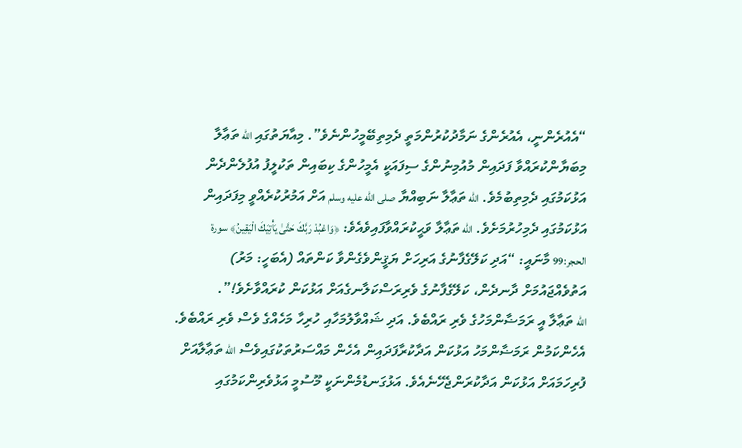“އެއުރެންނީ، އެއުރެންގެ ނަމާދުކުރުންމަތީ ދެމިތިބޭމީހުންނެވެ”. މިއާޔަތުގައި الله ތަޢާލާ މިބަޔާންކުރައްވާ ފަދައިން މުއުމިނުންގެ ސިފައަކީ އެމީހުންގެ ކިބައިން ތަކުލީފު އުފުލެންދެން އަޅުކަމުގައި ދެމިތިބުމެވެ. الله ތަޢާލާ ނަބިއްޔާ صلى الله عليه وسلم އަށް އަމުރުކުރެއްވީ މިފަދައިން އަޅުކަމުގައި ދެމިހުރުމަށެވެ. الله ތަޢާލާ ވަޙީކުރައްވާފައިވެއެވެ: ﴿وَاعْبُدْ رَبَّكَ حَتَّىٰ يَأْتِيَكَ الْيَقِينُ﴾ سورة الحجر:99 މާނައީ: “އަދި ކަލޭގެފާނުގެ އަރިހަށް ޔަޤީންވެގެންވާ ކަންތައް (އެބަހީ: މަރު) އަތުވެއްޖައުމަށް ދާނދެން، ކަލޭގެފާނުގެ ވެރިރަސްކަލާނގެއަށް އަޅުކަން ކުރައްވާށެވެ!”.
الله ތަޢާލާ އީ ރަމަޟާންމަހުގެ ވެރި ރައްބެވެ. އަދި ޝައްވާލުމަހާއި ހުރިހާ މަހެއްގެ ވެސް ވެރި ރައްބެވެ. އެހެންކަމުން ރަމަޟާންމަހު އަޅުކަން އަދާކުރާފަދައިން އެހެން މައްސަރުތަކުގައިވެސް الله ތަޢާލާއަށް ފުރިހަމައަށް އަޅުކަން އަދާކުރަންޖެހޭނެއެވެ. އަޅުގަނޑުމެންނަކީ މޫސުމީ އަޅުވެރިންކަމުގައި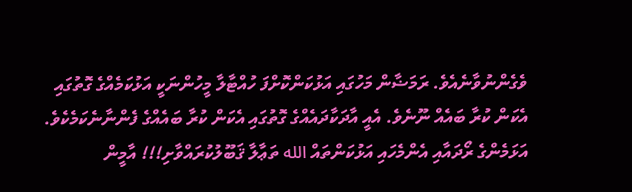ވެގެންނުވާނެއެވެ. ރަމަޟާން މަހުގައި އަޅުކަންކޮށްފަ ހުއްޓާލާ މީހުންނަކީ އަޅުކަމެއްގެ ގޮތުގައި އެކަން ކުރާ ބައެއް ނޫނެވެ. އެއީ އާދަކާދައެއްގެ ގޮތުގައި އެކަން ކުރާ ބައެއްގެ ފެންނާނެކަމެކެވެ.
އަޅަމެންގެ ރޯދައާއި އެންމެހައި އަޅުކަންތައް الله ތަޢާލާ ޤަބޫލުކުރައްވާށި!!! އާމީން